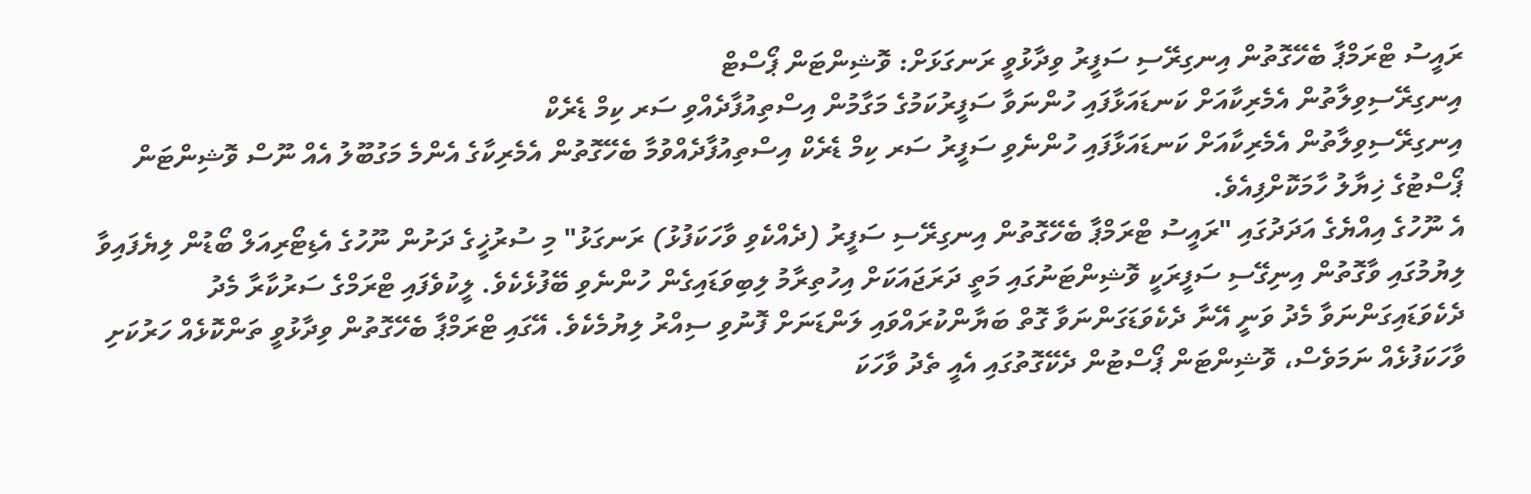ރައީސު ޓްރަމްޕާ ބެހޭގޮތުން އިނގިރޭސި ސަފީރު ވިދާޅުވީ ރަނގަޅަށް: ވޮޝިންޓަން ޕޯސްޓް
އިނގިރޭސިވިލާތުން އެމެރިކާއަށް ކަނޑައަޅާފައި ހުންނަވާ ސަފީރުކަމުގެ މަގާމުން އިސްތިއުފާދެއްވި ސަރ ކިމް ޑެރެކް
އިނގިރޭސިވިލާތުން އެމެރިކާއަށް ކަނޑައަޅާފައި ހުންނެވި ސަފީރު ސަރ ކިމް ޑެރެކް އިސްތިއުފާދެއްވުމާ ބެހޭގޮތުން އެމެރިކާގެ އެންމެ މަގުބޫލު އެއް ނޫސް ވޮޝިންޓަން ޕޯސްޓުގެ ޚިޔާލު ހާމަކޮށްފިއެވެ.
އެ ނޫހުގެ އިއްޔެގެ އަދަދުގައި "ރައީސު ޓްރަމްޕާ ބެހޭގޮތުން އިނގިރޭސި ސަފީރު (ދެއްކެވި ވާހަކަފުޅު) ރަނގަޅު" މި ސުރުޚީގެ ދަށުން ނޫހުގެ އެޑިޓޯރިއަލް ބޯޑުން ލިޔެފައިވާ ލިޔުމުގައި ވާގޮތުން އިނިގޭސި ސަފީރަކީ ވޮޝިންޓަނުގައި މަތީ ދަރަޖައަކަށް އިހުތިރާމު ލިބިވަޑައިގެން ހުންނެވި ބޭފުޅެކެވެ. ލީކުވެފައި ޓްރަމްގެ ސަރުކާރާ މެދު ދެކެވަޑައިގަންނަވާ މެދު ވަނީ އޭނާ ދެކެވަޑަގަންނަވާ ގޮތް ބަޔާންކުރައްވައި ލަންޑަނަށް ފޮނުވި ސިއްރު ލިޔުމެކެވެ. އޭގައި ޓްރަމްޕާ ބެހޭގޮތުން ވިދާޅުވީ ތަންކޮޅެއް ހަރުކަށި ވާހަކަފުޅެއް ނަމަވެސް، ވޮޝިންޓަން ޕޯސްޓުން ދެކޭގޮތުގައި އެއީ ތެދު ވާހަކަ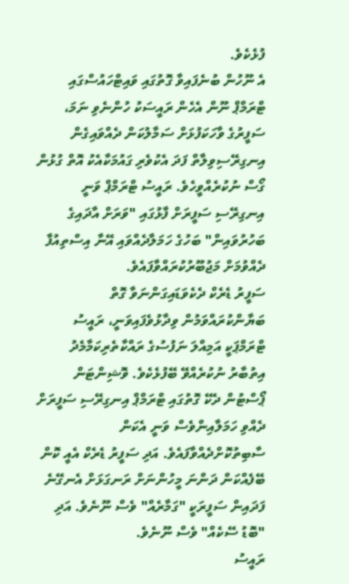ފުޅެކެވެ.
އެ ނޫހުން ބުނެފައިވާ ގޮތުގައި ވައިޓްހައުސްގައި ޓްރަމްޕް ނޫން އެހެން ރައީސަކު ހުންނެވި ނަމަ، ސަފީރުގެ ވާހަކަފުޅަށް ސަމާލުކަން ދެއްވައިގެން އިނގިރޭސިވިލާތް ފަދަ އެކުވެރި ގައުމަކާއެކު އޮތް ގުޅުން ގޯސް ނުކުރެއްވީހެވެ. ރައީސު ޓްރަމްޕް ވަނީ އިނގިރޭސި ސަފީރަށް ފާޅުގައި "ވަރަށް އާދައިގެ ބަހުރުވައިން" ބަހުގެ ހަމަލާދެއްވައި އޭނާ އިސްތިއުފާ ދެއްވުމަށް މަޖުބޫރުކުރައްވާފައެވެ.
ސަފީރު ޑެރެކް ދެކެވަޑައިގަންނަވާ ގޮތް ބަޔާންކުރައްވަމުން ވިދާޅުވެފައިވަނީ، ރައީސު ޓްރަމްޕަކީ އަމިއްލަ ނަފުސުގެ ރައްކާތެރިކަމާމެދު އިތުބާރު ނުކުރެއްވޭ ބޭފުޅެކެވެ. ވޮޝިންޓަން ޕޯސްޓުން ދެކޭ ގޮތުގައި ޓްރަމްޕް އިނގިރޭސި ސަފީރަށް ދެއްވި ހަމަލާއިންވެސް ވަނީ އެކަން ސާބިތުކޮށްދެއްވާފައެވެ. އަދި ސަފީރު ޑެރެކް އެއީ ކޮން ބޭފެއްކަން ދަންނަ މީހުންނަށް ރަނގަޅަށް އެނގޭނެ ފަދައިން ސަފީރަކީ "ގަމާރެއް" ވެސް ނޫނެވެ. އަދި "ބޮޑު ސޭކެއް" ވެސް ނޫނެވެ.
ރައީސު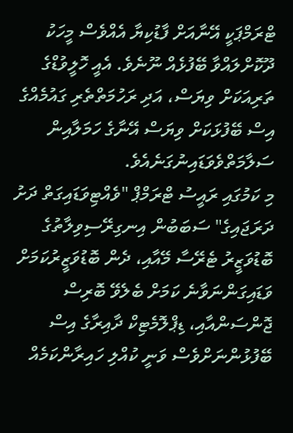ޓްރަމްޕަކީ އޭނާއަށް ފާޑުކިޔާ އެއްވެސް މީހަކު ދޫކޮށްލައްވާ ބޭފުޅެއް ނޫނެވެ. އެއީ ހޮލީވުޑްގެ ތަރިއަކަށް ވިޔަސް، އަދި ރަހުމަތްތެރި ގައުމެއްގެ އިސް ބޭފުޅަކަށް ވިޔަސް އޭނާގެ ހަމަލާއިން ސަލާމަތްވެވަޑައިނުގަނެއެވެ.
މި ކަމުގައި ރައީސު ޓްރަމްޕް "ވެއްޓިވަޑައިގަތް ދަށު ދަރަޖައިގެ" ސަބަބުން އިނގިރޭސިވިލާތުގެ ބޮޑުވަޒީރު ޓެރޭސާ މޭއާއި، ދެން ބޮޑުވަޒީރުކަމަށް ވަޑައިގަންނަވާނެ ކަމަށް ބެލެވޭ ބޮރިސް ޖޮންސަންއާއި، ޑިޕްލޮމެޓިކް ދާއިރާގެ އިސް ބޭފުޅުންނަށްވެސް ވަނީ ކުއްލި ހައިރާންކަމެއް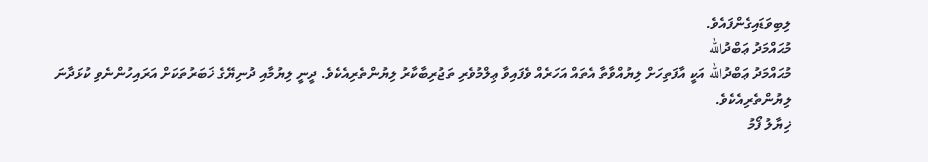ލިބިވަޑައިގެންފައެވެ.
މުޙައްމަދު ޢަބްދުالله
މުޙައްމަދު ޢަބްދުالله އަކީ އާފަތިހަށް ލިޔުއްވާތާ އެތައް އަހަރެއް ވެފައިވާ ޢިލްމުވެރި ތަޖުރިބާކާރު ލިޔުންތެރިއެކެވެ. ދީނީ ލިޔުމާއި ދުނިޔޭގެ ޚަބަރުތަކަށް އަރައިހުންނެވި ކުޅަދާނަ ލިޔުންތެރިއެކެވެ.
ޚިޔާލު ފޯމު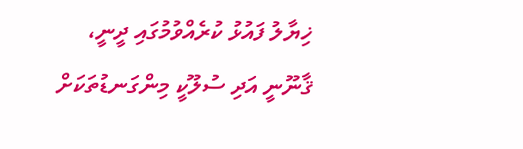ޚިޔާލު ފައުޅު ކުރެއްވުމުގައި ދީނީ، ޤާނޫނީ އަދި ސުލޫކީ މިންގަނޑުތަކަށް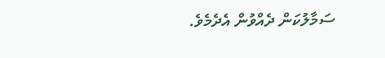ސަމާލުކަން ދެއްވުން އެދެމެވެ.